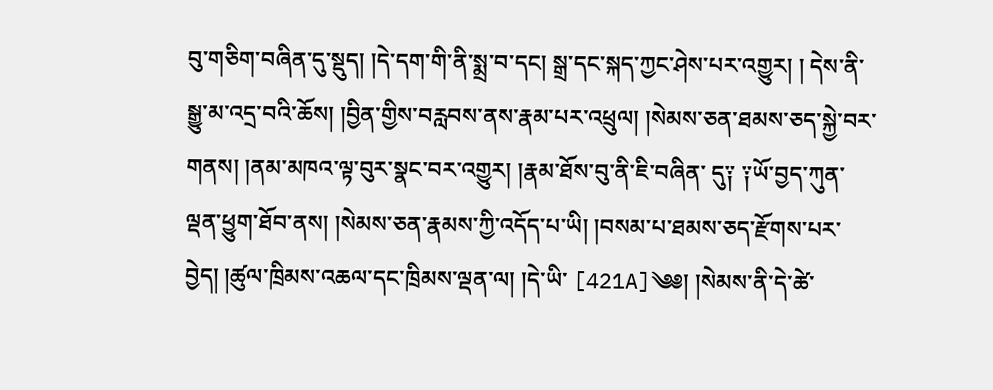བུ་གཅིག་བཞིན་དུ་སྡུད། །དེ་དག་གི་ནི་སྨྲ་བ་དང། སྒྲ་དང་སྐད་ཀྱང་ཤེས་པར་འགྱུར། ། དེས་ནི་སྒྱུ་མ་འདྲ་བའི་ཆོས། །བྱིན་གྱིས་བརླབས་ནས་རྣམ་པར་འཕྲུལ། །སེམས་ཅན་ཐམས་ཅད་སྐྱེ་བར་གནས། །ནམ་མཁའ་ལྟ་བུར་སྣང་བར་འགྱུར། །རྣམ་ཐོས་བུ་ནི་ཇི་བཞིན་ དུ༑ ༑ཡོ་བྱད་ཀུན་ལྡན་ཕྱུག་ཐོབ་ནས། །སེམས་ཅན་རྣམས་ཀྱི་འདོད་པ་ཡི། །བསམ་པ་ཐམས་ཅད་རྫོགས་པར་བྱེད། །ཚུལ་ཁྲིམས་འཆལ་དང་ཁྲིམས་ལྡན་ལ། །དེ་ཡི་ [421A]༄༅། །སེམས་ནི་དེ་ཚེ་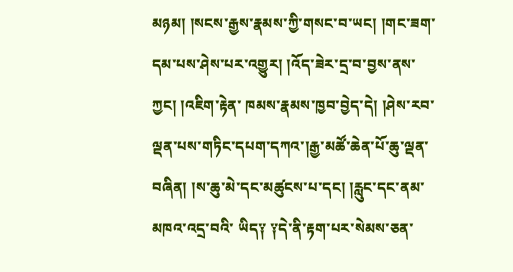མཉམ། །སངས་རྒྱས་རྣམས་ཀྱི་གསང་བ་ཡང། །གང་ཟག་དམ་པས་ཤེས་པར་འགྱུར། །འོད་ཟེར་དྲ་བ་བྱས་ནས་ཀྱང། །འཇིག་རྟེན་ ཁམས་རྣམས་ཁྱབ་བྱེད་དེ། །ཤེས་རབ་ལྡན་པས་གཏིང་དཔག་དཀའ་།རྒྱ་མཚོ་ཆེན་པོ་ཆུ་ལྡན་བཞིན། །ས་ཆུ་མེ་དང་མཚུངས་པ་དང། །རླུང་དང་ནམ་མཁའ་འདྲ་བའི་ ཡིད༑ ༑དེ་ནི་རྟག་པར་སེམས་ཅན་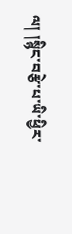ལ། །སྙིང་བརྩེ་པ་ཡི་ཕྱིར་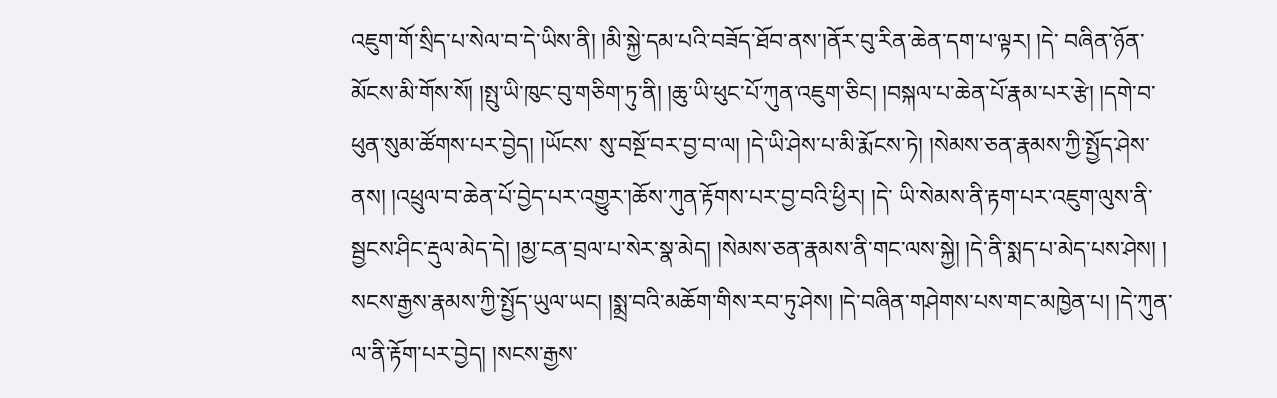འཇུག་གོ་སྲིད་པ་སེལ་བ་དེ་ཡིས་ནི། །མི་སྐྱེ་དམ་པའི་བཟོད་ཐོབ་ནས་།ནོར་བུ་རིན་ཆེན་དག་པ་ལྟར། །དེ་ བཞིན་ཉོན་མོངས་མི་གོས་སོ། །སྤུ་ཡི་ཁུང་བུ་གཅིག་ཏུ་ནི། །ཆུ་ཡི་ཕུང་པོ་ཀུན་འཇུག་ཅིང། །བསྐལ་པ་ཆེན་པོ་རྣམ་པར་རྩེ། །དགེ་བ་ཕུན་སུམ་ཚོགས་པར་བྱེད། །ཡོངས་ སུ་བསྔོ་བར་བྱ་བ་ལ། །དེ་ཡི་ཤེས་པ་མི་རྨོངས་ཏེ། །སེམས་ཅན་རྣམས་ཀྱི་སྤྱོད་ཤེས་ནས། །འཕྲུལ་བ་ཆེན་པོ་བྱེད་པར་འགྱུར་།ཆོས་ཀུན་རྟོགས་པར་བྱ་བའི་ཕྱིར། །དེ་ ཡི་སེམས་ནི་རྟག་པར་འཇུག་ལུས་ནི་སྦྱངས་ཤིང་རྡུལ་མེད་དེ། །མྱ་ངན་བྲལ་པ་སེར་སྣ་མེད། །སེམས་ཅན་རྣམས་ནི་གང་ལས་སྐྱེ། །དེ་ནི་སྨད་པ་མེད་པས་ཤེས། ། སངས་རྒྱས་རྣམས་ཀྱི་སྤྱོད་ཡུལ་ཡང། །སྨྲ་བའི་མཆོག་གིས་རབ་ཏུ་ཤེས། །དེ་བཞིན་གཤེགས་པས་གང་མཁྱེན་པ། །དེ་ཀུན་ལ་ནི་རྟོག་པར་བྱེད། །སངས་རྒྱས་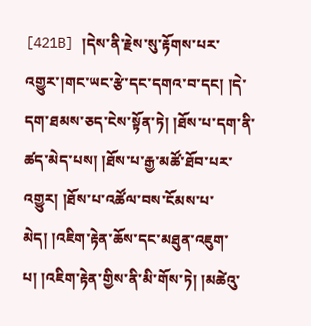[421B] །དེས་ནི་རྗེས་སུ་རྟོགས་པར་འགྱུར་།གང་ཡང་རྩེ་དང་དགའ་བ་དང། །དེ་དག་ཐམས་ཅད་ངེས་སྟོན་ཏེ། །ཐོས་པ་དག་ནི་ཚད་མེད་པས། །ཐོས་པ་རྒྱ་མཚོ་ཐོབ་པར་ འགྱུར། །ཐོས་པ་འཚོལ་བས་ངོམས་པ་མེད། །འཇིག་རྟེན་ཆོས་དང་མཐུན་འཇུག་པ། །འཇིག་རྟེན་གྱིས་ནི་མི་གོས་ཏེ། །མཚེའུ་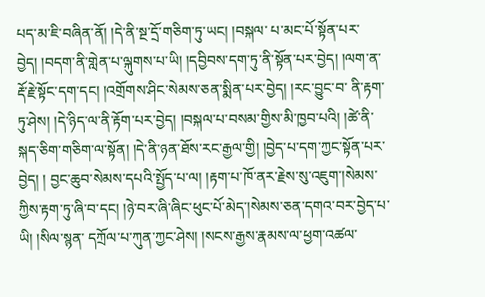པད་མ་ཇི་བཞིན་ནོ། །དེ་ནི་སྔ་དྲོ་གཅིག་ཏུ་ཡང། །བསྐལ་ པ་མང་པོ་སྟོན་པར་བྱེད། །བདག་ནི་གླེན་པ་ལྐུགས་པ་ཡི། །དབྱིབས་དག་ཏུ་ནི་སྟོན་པར་བྱེད། །ལག་ན་རྡོ་རྗེ་སྟོང་དག་དང། །འགྲོགས་ཤིང་སེམས་ཅན་སྨིན་པར་བྱེད། །རང་བྱུང་བ་ ནི་རྟག་ཏུ་ཤེས། །དེ་ཉིད་ལ་ནི་རྟོག་པར་བྱེད། །བསྐལ་པ་བསམ་གྱིས་མི་ཁྱབ་པའི། །ཚེ་ནི་སྐད་ཅིག་གཅིག་ལ་སྟོན། །དེ་ནི་ཉན་ཐོས་རང་རྒྱལ་གྱི། །བྱེད་པ་དག་ཀྱང་སྟོན་པར་བྱེད། ། བྱང་ཆུབ་སེམས་དཔའི་སྤྱོད་པ་ལ། །རྟག་པ་ཁོ་ནར་རྗེས་སུ་འཇུག་།སེམས་ཀྱིས་རྟག་ཏུ་ཞི་བ་དང། །ཉེ་བར་ཞི་ཞིང་ཕུང་པོ་མེད་།སེམས་ཅན་དགའ་བར་བྱེད་པ་ཡི། །སིལ་སྙན་ དཀྲོལ་པ་ཀུན་ཀྱང་ཤེས། །སངས་རྒྱས་རྣམས་ལ་ཕྱག་འཚལ་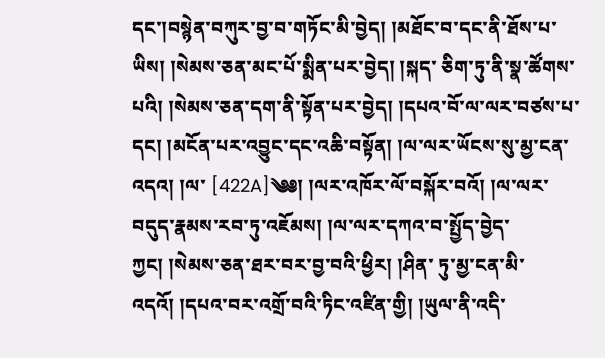དང་།བསྙེན་བཀུར་བྱ་བ་གཏོང་མི་བྱེད། །མཐོང་བ་དང་ནི་ཐོས་པ་ཡིས། །སེམས་ཅན་མང་པོ་སྨིན་པར་བྱེད། །སྐད་ ཅིག་ཏུ་ནི་སྣ་ཚོགས་པའི། །སེམས་ཅན་དག་ནི་སྟོན་པར་བྱེད། །དཔའ་བོ་ལ་ལར་བཙས་པ་དང། །མངོན་པར་འབྱུང་དང་འཆི་བསྟོན། །ལ་ལར་ཡོངས་སུ་མྱ་ངན་འདའ། །ལ་ [422A]༄༅། །ལར་འཁོར་ལོ་བསྐོར་བའོ། །ལ་ལར་བདུད་རྣམས་རབ་ཏུ་འཇོམས། །ལ་ལར་དཀའ་བ་སྤྱོད་བྱེད་ཀྱང། །སེམས་ཅན་ཐར་བར་བྱ་བའི་ཕྱིར། །ཤིན་ ཏུ་མྱ་ངན་མི་འདའོ། །དཔའ་བར་འགྲོ་བའི་ཏིང་འཛིན་གྱི། །ཡུལ་ནི་འདི་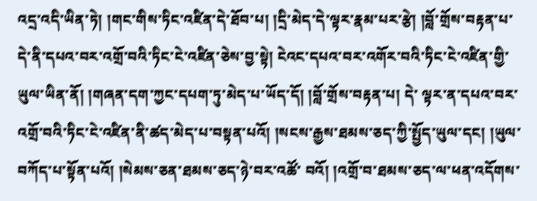འདྲ་འདི་ཡིན་ཏེ། །གང་གིས་ཏིང་འཛིན་དེ་ཐོབ་པ། །དྲི་མེད་དེ་ལྟར་རྣམ་པར་རྩེ། །བློ་གྲོས་བརྟན་པ་ དེ་ནི་དཔའ་བར་འགྲོ་བའི་ཏིང་ངེ་འཛིན་ཅེས་བྱ་སྟེ། ངེའང་དཔའ་བར་འགོར་བའི་ཏིང་ངེ་འཛིན་གྱི་ཡུལ་ཡིན་ནོ། །གཞན་དག་ཀྱང་དཔག་ཏུ་མེད་པ་ཡོད་དོ། །བློ་གྲོས་བརྟན་པ། དེ་ ལྟར་ན་དཔའ་བར་འགྲོ་བའི་ཏིང་ངེ་འཛིན་ནི་ཚད་མེད་པ་བསྟན་པའོ། །སངས་རྒྱས་ཐམས་ཅད་ཀྱི་སྤྱོད་ཡུལ་དང། །ཡུལ་བཀོད་པ་སྟོན་པའོ། །སེམས་ཅན་ཐམས་ཅད་ཉེ་བར་འཚོ་ བའོ། །འགྲོ་བ་ཐམས་ཅད་ལ་ཕན་འདོགས་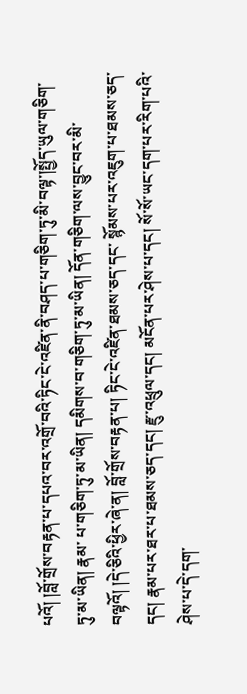པའོ། །བློ་གྲོས་བརྟན་པ་དཔའ་བར་འགྲོ་བའི་ཏིང་ངེ་འཛིན་ནི་བཤད་པ་གཅིག་ཏུ་མི་བལྟ་།སྤྱོད་ཡུལ་གཅིག་ཏུ་མ་ཡིན། རྣམ་ པ་གཅིག་ཏུ་མ་ཡིན། དམིགས་བ་གཅིག་ཏུ་མ་ཡིན། དོན་གཅིག་ལས་བྱུང་བར་མི་བལྟའོ། །དེ་ཅིའི་ཕྱིར་ཞེ་ན། བློ་གྲོས་བརྟན་པ། ཏིང་ངེ་འཛིན་ཐམས་ཅད་དང་ སྙོམས་པར་འཇུག་པ་ཐམས་ཅད་དང། རྣམ་པར་ཐར་པ་ཐམས་ཅད་དང། རྫུ་འཕྲུལ་དང། མངོན་པར་ཤེས་པ་དང། སོ་སོ་ཡང་དག་པར་རིག་པའི་ཤེས་པ་དེ་དག་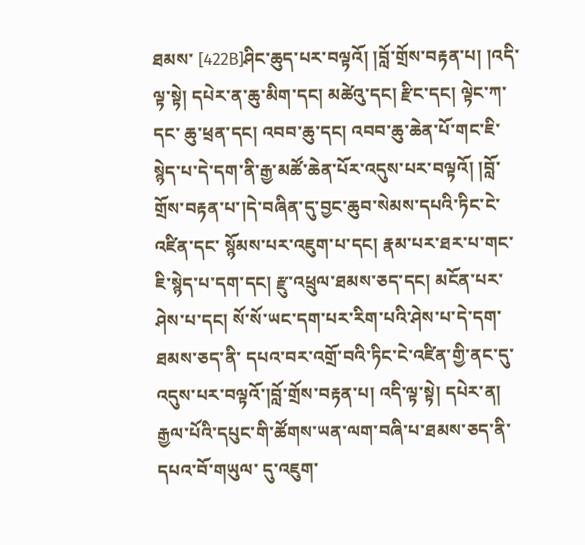ཐམས་ [422B]ཤིང་ཆུད་པར་བལྟའོ། །བློ་གྲོས་བརྟན་པ། །འདི་ལྟ་སྟེ། དཔེར་ན་ཆུ་མིག་དང། མཚེའུ་དང། རྫིང་དང། ལྟེང་ཀ་དང་ ཆུ་ཕྲན་དང། འབབ་ཆུ་དང། འབབ་ཆུ་ཆེན་པོ་གང་ཇི་སྙེད་པ་དེ་དག་ནི་རྒྱ་མཚོ་ཆེན་པོར་འདུས་པར་བལྟའོ། །བློ་གྲོས་བརྟན་པ་།དེ་བཞིན་དུ་བྱང་ཆུབ་སེམས་དཔའི་ཏིང་ངེ་འཛིན་དང་ སྙོམས་པར་འཇུག་པ་དང། རྣམ་པར་ཐར་པ་གང་ཇི་སྙེད་པ་དག་དང། རྫུ་འཕྲུལ་ཐམས་ཅད་དང། མངོན་པར་ཤེས་པ་དང། སོ་སོ་ཡང་དག་པར་རིག་པའི་ཤེས་པ་དེ་དག་ཐམས་ཅད་ནི་ དཔའ་བར་འགྲོ་བའི་ཏིང་ངེ་འཛིན་གྱི་ནང་དུ་འདུས་པར་བལྟའོ་།བློ་གྲོས་བརྟན་པ། འདི་ལྟ་སྟེ། དཔེར་ན། རྒྱལ་པོའི་དཔུང་གི་ཚོགས་ཡན་ལག་བཞི་པ་ཐམས་ཅད་ནི་དཔའ་བོ་གཡུལ་ དུ་འཇུག་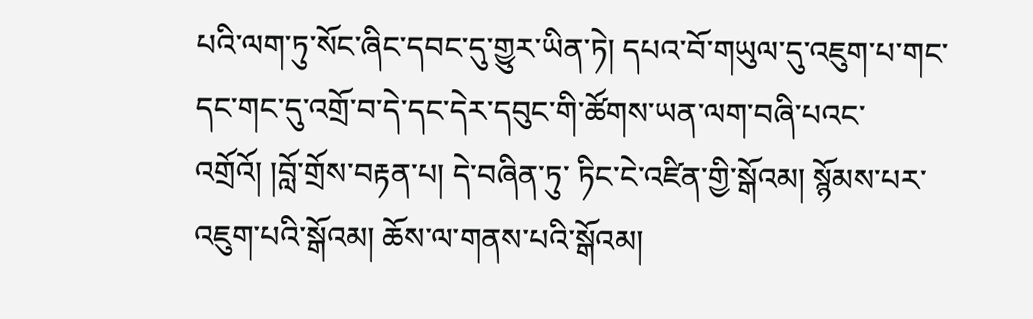པའི་ལག་ཏུ་སོང་ཞིང་དབང་དུ་གྱུར་ཡིན་ཏེ། དཔའ་བོ་གཡུལ་དུ་འཇུག་པ་གང་དང་གང་དུ་འགྲོ་བ་དེ་དང་དེར་དབུང་གི་ཚོགས་ཡན་ལག་བཞི་པའང་འགྲོའོ། །བློ་གྲོས་བརྟན་པ། དེ་བཞིན་ཏུ་ ཏིང་ངེ་འཛིན་གྱི་སྒོའམ། སྙོམས་པར་འཇུག་པའི་སྒོའམ། ཆོས་ལ་གནས་པའི་སྒོའམ།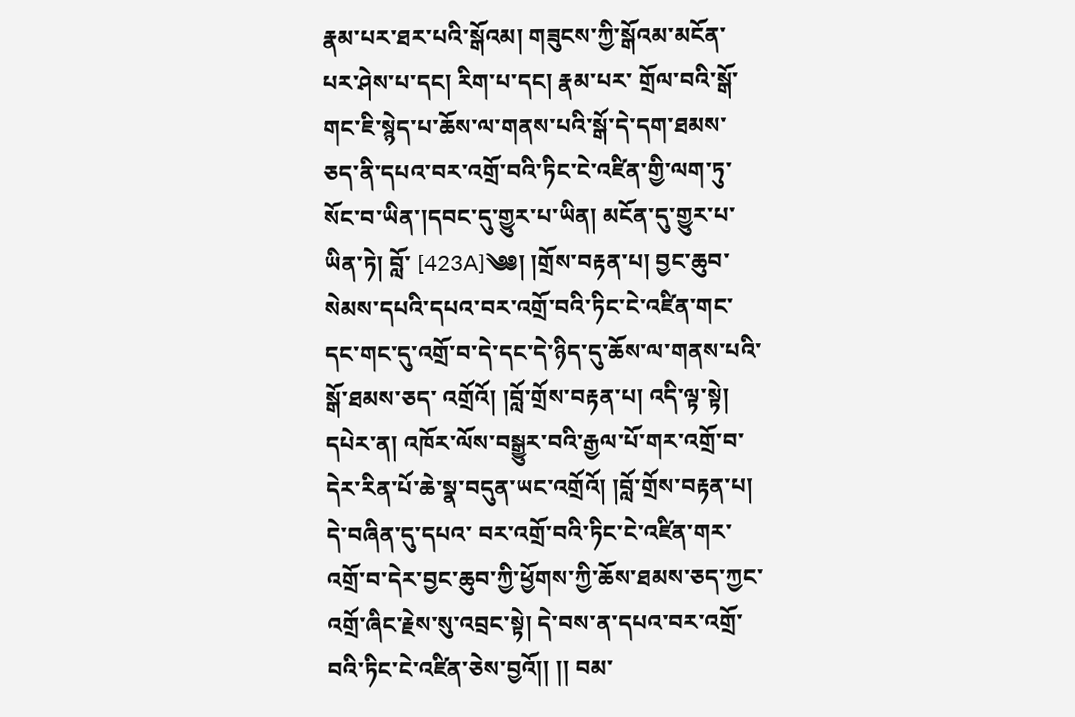རྣམ་པར་ཐར་པའི་སྒོའམ། གཟུངས་ཀྱི་སྒོའམ་མངོན་པར་ཤེས་པ་དང། རིག་པ་དང། རྣམ་པར་ གྲོལ་བའི་སྒོ་གང་ཇི་སྙེད་པ་ཆོས་ལ་གནས་པའི་སྒོ་དེ་དག་ཐམས་ཅད་ནི་དཔའ་བར་འགྲོ་བའི་ཏིང་ངེ་འཛིན་གྱི་ལག་ཏུ་སོང་བ་ཡིན་།དབང་དུ་གྱུར་པ་ཡིན། མངོན་དུ་གྱུར་པ་ཡིན་ཏེ། བློ་ [423A]༄༅། །གྲོས་བརྟན་པ། བྱང་ཆུབ་སེམས་དཔའི་དཔའ་བར་འགྲོ་བའི་ཏིང་ངེ་འཛིན་གང་དང་གང་དུ་འགྲོ་བ་དེ་དང་དེ་ཉིད་དུ་ཆོས་ལ་གནས་པའི་སྒོ་ཐམས་ཅད་ འགྲོའོ། །བློ་གྲོས་བརྟན་པ། འདི་ལྟ་སྟེ། དཔེར་ན། འཁོར་ལོས་བསྒྱུར་བའི་རྒྱལ་པོ་གར་འགྲོ་བ་དེར་རིན་པོ་ཆེ་སྣ་བདུན་ཡང་འགྲོའོ། །བློ་གྲོས་བརྟན་པ། དེ་བཞིན་དུ་དཔའ་ བར་འགྲོ་བའི་ཏིང་ངེ་འཛིན་གར་འགྲོ་བ་དེར་བྱང་ཆུབ་ཀྱི་ཕྱོགས་ཀྱི་ཆོས་ཐམས་ཅད་ཀྱང་འགྲོ་ཞིང་རྗེས་སུ་འབྲང་སྟེ། དེ་བས་ན་དཔའ་བར་འགྲོ་བའི་ཏིང་ངེ་འཛིན་ཅེས་བྱའོ།། །། བམ་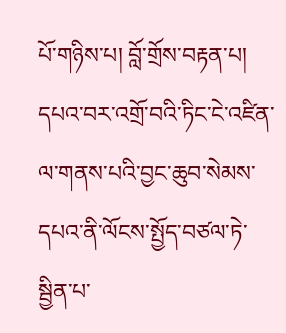པོ་གཉིས་པ། བློ་གྲོས་བརྟན་པ། དཔའ་བར་འགྲོ་བའི་ཏིང་ངེ་འཛིན་ལ་གནས་པའི་བྱང་ཆུབ་སེམས་དཔའ་ནི་ལོངས་སྤྱོད་བཙལ་ཏེ་སྦྱིན་པ་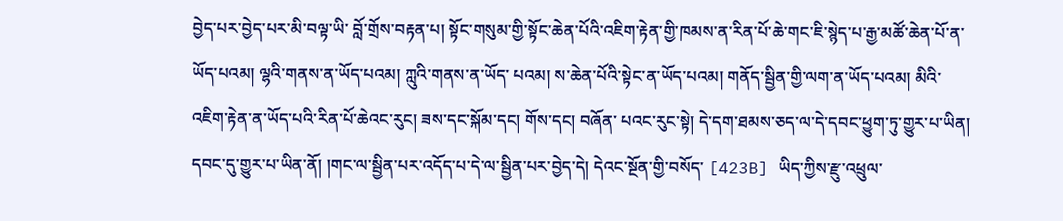བྱེད་པར་བྱེད་པར་མི་བལྟ་ཡི་ བློ་གྲོས་བརྟན་པ། སྟོང་གསུམ་གྱི་སྟོང་ཆེན་པོའི་འཇིག་རྟེན་གྱི་ཁམས་ན་རིན་པོ་ཆེ་གང་ཇི་སྙེད་པ་རྒྱ་མཚོ་ཆེན་པོ་ན་ཡོད་པའམ། ལྷའི་གནས་ན་ཡོད་པའམ། ཀླུའི་གནས་ན་ཡོད་ པའམ། ས་ཆེན་པོའི་སྟེང་ན་ཡོད་པའམ། གནོད་སྦྱིན་གྱི་ལག་ན་ཡོད་པའམ། མིའི་འཇིག་རྟེན་ན་ཡོད་པའི་རིན་པོ་ཆེའང་རུང། ཟས་དང་སྐོམ་དང། གོས་དང། བཞོན་ པའང་རུང་སྟེ། དེ་དག་ཐམས་ཅད་ལ་དེ་དབང་ཕྱུག་ཏུ་གྱུར་པ་ཡིན། དབང་དུ་གྱུར་པ་ཡིན་ནོ། །གང་ལ་སྦྱིན་པར་འདོད་པ་དེ་ལ་སྦྱིན་པར་བྱེད་དེ། དེའང་སྔོན་གྱི་བསོད་ [423B] ཡིད་ཀྱིས་རྫུ་འཕྲུལ་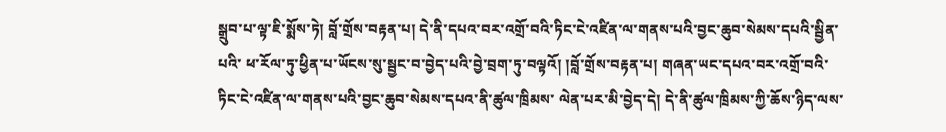སྒྲུབ་པ་ལྟ་ཇི་སྨོས་ཏེ། བློ་གྲོས་བརྟན་པ། དེ་ནི་དཔའ་བར་འགྲོ་བའི་ཏིང་ངེ་འཛིན་ལ་གནས་པའི་བྱང་ཆུབ་སེམས་དཔའི་སྦྱིན་པའི་ ཕ་རོལ་ཏུ་ཕྱིན་པ་ཡོངས་སུ་སྦྱང་བ་བྱེད་པའི་བྱེ་བྲག་ཏུ་བལྟའོ། །བློ་གྲོས་བརྟན་པ། གཞན་ཡང་དཔའ་བར་འགྲོ་བའི་ཏིང་ངེ་འཛིན་ལ་གནས་པའི་བྱང་ཆུབ་སེམས་དཔའ་ནི་ཚུལ་ཁྲིམས་ ལེན་པར་མི་བྱེད་དེ། དེ་ནི་ཚུལ་ཁྲིམས་ཀྱི་ཆོས་ཉིད་ལས་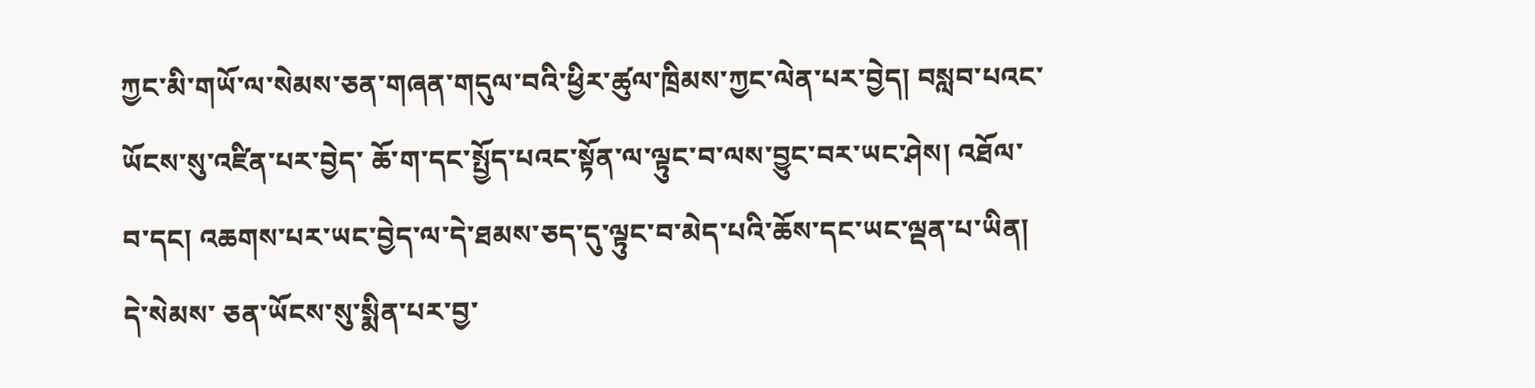ཀྱང་མི་གཡོ་ལ་སེམས་ཅན་གཞན་གདུལ་བའི་ཕྱིར་ཚུལ་ཁྲིམས་ཀྱང་ལེན་པར་བྱེད། བསླབ་པའང་ཡོངས་སུ་འཛིན་པར་བྱེད་ ཆོ་ག་དང་སྤྱོད་པའང་སྟོན་ལ་ལྟུང་བ་ལས་བྱུང་བར་ཡང་ཤེས། འཐོལ་བ་དང། འཆགས་པར་ཡང་བྱེད་ལ་དེ་ཐམས་ཅད་དུ་ལྟུང་བ་མེད་པའི་ཆོས་དང་ཡང་ལྡན་པ་ཡིན། དེ་སེམས་ ཅན་ཡོངས་སུ་སྨིན་པར་བྱ་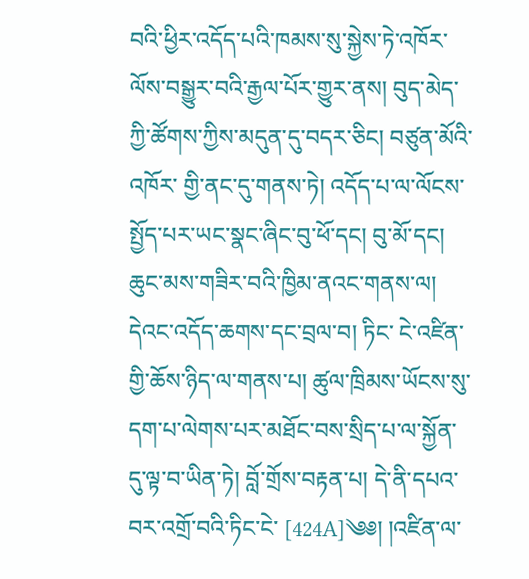བའི་ཕྱིར་འདོད་པའི་ཁམས་སུ་སྐྱེས་ཏེ་འཁོར་ལོས་བསྒྱུར་བའི་རྒྱལ་པོར་གྱུར་ནས། བུད་མེད་ཀྱི་ཚོགས་ཀྱིས་མདུན་དུ་བདར་ཅིང། བཙུན་མོའི་འཁོར་ གྱི་ནང་དུ་གནས་ཏེ། འདོད་པ་ལ་ལོངས་སྤྱོད་པར་ཡང་སྣང་ཞིང་བུ་ཕོ་དང། བུ་མོ་དང། ཆུང་མས་གཟིར་བའི་ཁྱིམ་ནའང་གནས་ལ། དེའང་འདོད་ཆགས་དང་བྲལ་བ། ཏིང་ ངེ་འཛིན་གྱི་ཆོས་ཉིད་ལ་གནས་པ། ཚུལ་ཁྲིམས་ཡོངས་སུ་དག་པ་ལེགས་པར་མཐོང་བས་སྲིད་པ་ལ་སྐྱོན་དུ་ལྟ་བ་ཡིན་ཏེ། བློ་གྲོས་བརྟན་པ། དེ་ནི་དཔའ་བར་འགྲོ་བའི་ཏིང་ངེ་ [424A]༄༅། །འཛིན་ལ་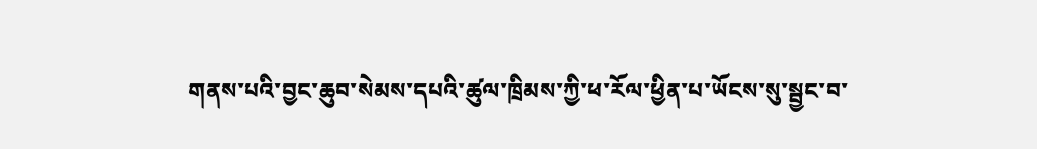གནས་པའི་བྱང་ཆུབ་སེམས་དཔའི་ཚུལ་ཁྲིམས་ཀྱི་ཕ་རོལ་ཕྱིན་པ་ཡོངས་སུ་སྦྱང་བ་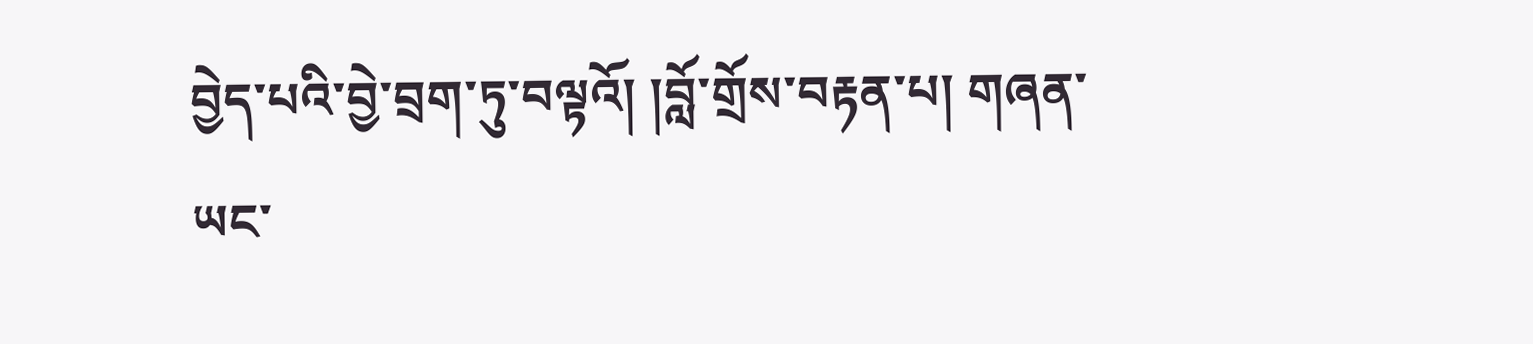བྱེད་པའི་བྱེ་བྲག་ཏུ་བལྟའོ། །བློ་གྲོས་བརྟན་པ། གཞན་ཡང་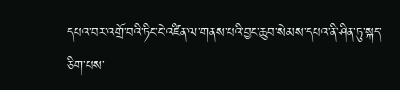དཔའ་བར་འགྲོ་བའི་ཏིང་ངེ་འཛིན་ལ་གནས་པའི་བྱང་ཆུབ་སེམས་དཔའ་ནི་ཤིན་ཏུ་སྐད་ཅིག་པས་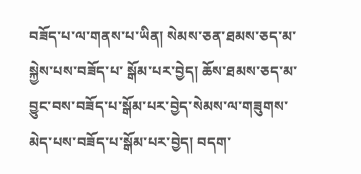བཟོད་པ་ལ་གནས་པ་ཡིན། སེམས་ཅན་ཐམས་ཅད་མ་སྐྱེས་པས་བཟོད་པ་ སྒོམ་པར་བྱེད། ཆོས་ཐམས་ཅད་མ་བྱུང་བས་བཟོད་པ་སྒོམ་པར་བྱེད་སེམས་ལ་གཟུགས་མེད་པས་བཟོད་པ་སྒོམ་པར་བྱེད། བདག་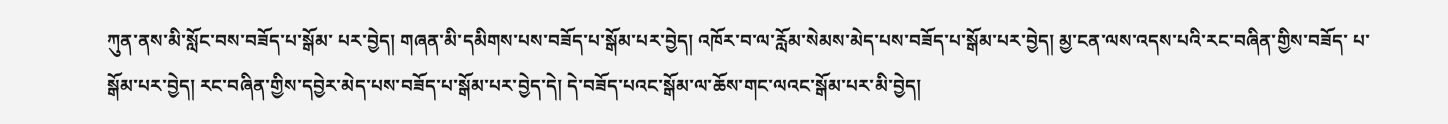ཀུན་ནས་མི་སློང་བས་བཟོད་པ་སྒོམ་ པར་བྱེད། གཞན་མི་དམིགས་པས་བཟོད་པ་སྒོམ་པར་བྱེད། འཁོར་བ་ལ་རློམ་སེམས་མེད་པས་བཟོད་པ་སྒོམ་པར་བྱེད། མྱ་ངན་ལས་འདས་པའི་རང་བཞིན་གྱིས་བཟོད་ པ་སྒོམ་པར་བྱེད། རང་བཞིན་གྱིས་དབྱེར་མེད་པས་བཟོད་པ་སྒོམ་པར་བྱེད་དེ། དེ་བཟོད་པའང་སྒོམ་ལ་ཆོས་གང་ལའང་སྒོམ་པར་མི་བྱེད།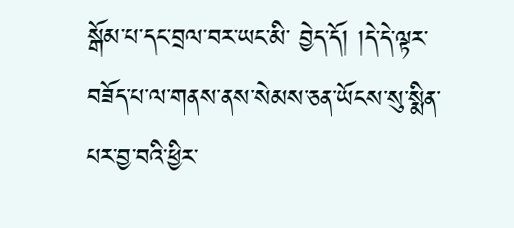སྒོམ་པ་དང་བྲལ་བར་ཡང་མི་ བྱེད་དོ། །དེ་དེ་ལྟར་བཟོད་པ་ལ་གནས་ནས་སེམས་ཅན་ཡོངས་སུ་སྨིན་པར་བྱ་བའི་ཕྱིར་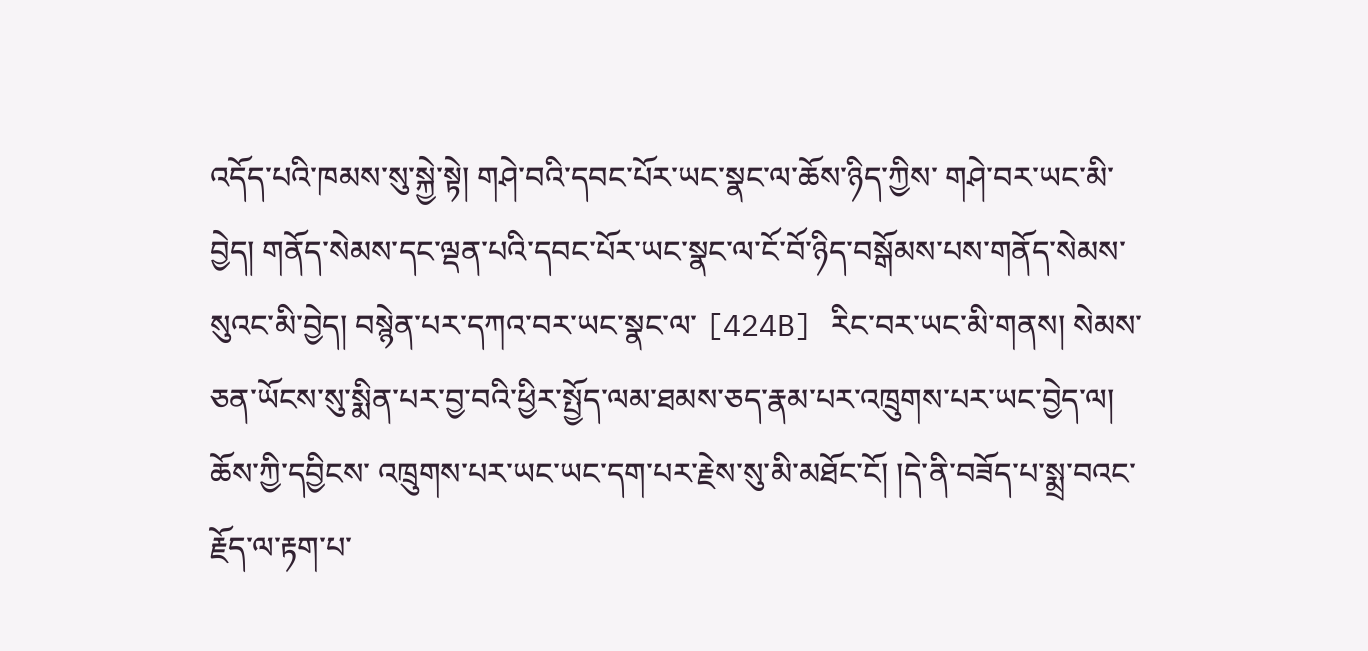འདོད་པའི་ཁམས་སུ་སྐྱེ་སྟེ། གཤེ་བའི་དབང་པོར་ཡང་སྣང་ལ་ཆོས་ཉིད་ཀྱིས་ གཤེ་བར་ཡང་མི་བྱེད། གནོད་སེམས་དང་ལྡན་པའི་དབང་པོར་ཡང་སྣང་ལ་ངོ་བོ་ཉིད་བསྒོམས་པས་གནོད་སེམས་སུའང་མི་བྱེད། བསྙེན་པར་དཀའ་བར་ཡང་སྣང་ལ་ [424B] རིང་བར་ཡང་མི་གནས། སེམས་ཅན་ཡོངས་སུ་སྨིན་པར་བྱ་བའི་ཕྱིར་སྤྱོད་ལམ་ཐམས་ཅད་རྣམ་པར་འཁྲུགས་པར་ཡང་བྱེད་ལ། ཆོས་ཀྱི་དབྱིངས་ འཁྲུགས་པར་ཡང་ཡང་དག་པར་རྗེས་སུ་མི་མཐོང་ངོ། །དེ་ནི་བཟོད་པ་སྨྲ་བའང་རྗོད་ལ་རྟག་པ་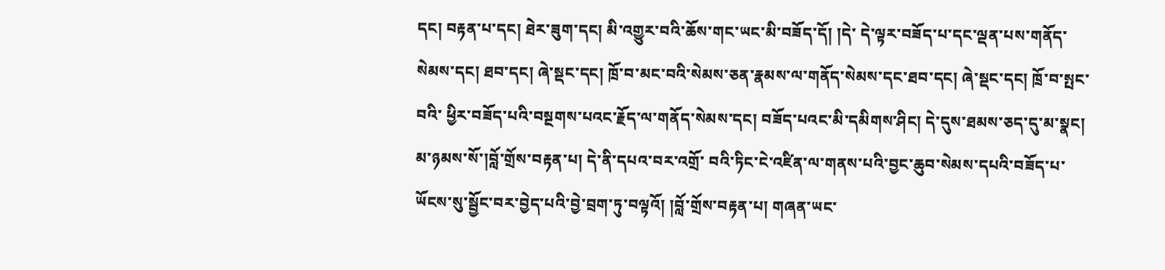དང། བརྟན་པ་དང། ཐེར་ཟུག་དང། མི་འགྱུར་བའི་ཆོས་གང་ཡང་མི་བཟོད་དོ། །དེ་ དེ་ལྟར་བཟོད་པ་དང་ལྡན་པས་གནོད་སེམས་དང། ཐབ་དང། ཞེ་སྡང་དང། ཁྲོ་བ་མང་བའི་སེམས་ཅན་རྣམས་ལ་གནོད་སེམས་དང་ཐབ་དང། ཞེ་སྡང་དང། ཁྲོ་བ་སྤང་བའི་ ཕྱིར་བཟོད་པའི་བསྔགས་པའང་རྗོད་ལ་གནོད་སེམས་དང། བཟོད་པའང་མི་དམིགས་ཤིང། དེ་དུས་ཐམས་ཅད་དུ་མ་སྣང། མ་ཉམས་སོ་།བློ་གྲོས་བརྟན་པ། དེ་ནི་དཔའ་བར་འགྲོ་ བའི་ཏིང་ངེ་འཛིན་ལ་གནས་པའི་བྱང་ཆུབ་སེམས་དཔའི་བཟོད་པ་ཡོངས་སུ་སྦྱོང་བར་བྱེད་པའི་བྱེ་བྲག་ཏུ་བལྟའོ། །བློ་གྲོས་བརྟན་པ། གཞན་ཡང་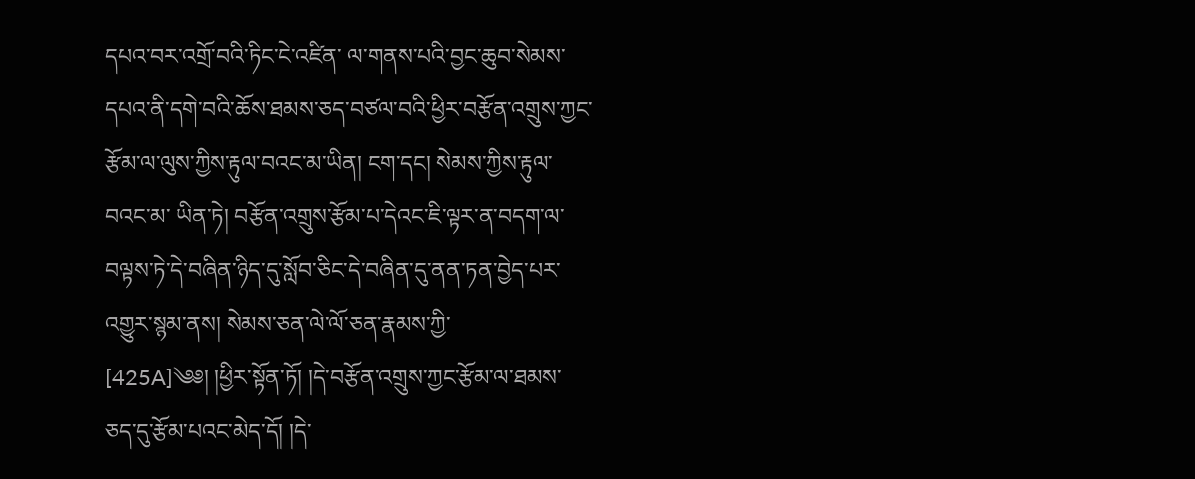དཔའ་བར་འགྲོ་བའི་ཏིང་ངེ་འཛིན་ ལ་གནས་པའི་བྱང་ཆུབ་སེམས་དཔའ་ནི་དགེ་བའི་ཆོས་ཐམས་ཅད་བཙལ་བའི་ཕྱིར་བརྩོན་འགྲུས་ཀྱང་རྩོམ་ལ་ལུས་ཀྱིས་རྟུལ་བའང་མ་ཡིན། ངག་དང། སེམས་ཀྱིས་རྟུལ་བའང་མ་ ཡིན་ཏེ། བརྩོན་འགྲུས་རྩོམ་པ་དེའང་ཇི་ལྟར་ན་བདག་ལ་བལྟས་ཏེ་དེ་བཞིན་ཉིད་དུ་སློབ་ཅིང་དེ་བཞིན་དུ་ནན་ཏན་བྱེད་པར་འགྱུར་སྙམ་ནས། སེམས་ཅན་ལེ་ལོ་ཅན་རྣམས་ཀྱི་ [425A]༄༅། །ཕྱིར་སྟོན་ཏོ། །དེ་བརྩོན་འགྲུས་ཀྱང་རྩོམ་ལ་ཐམས་ཅད་དུ་རྩོམ་པའང་མེད་དོ། །དེ་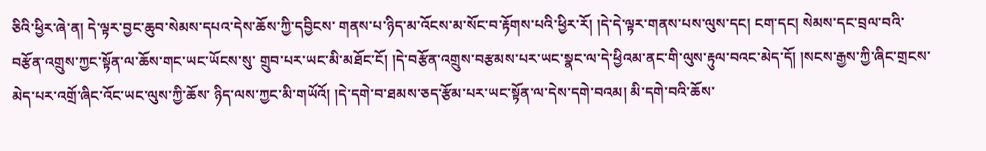ཅིའི་ཕྱིར་ཞེ་ན། དེ་ལྟར་བྱང་ཆུབ་སེམས་དཔའ་དེས་ཆོས་ཀྱི་དབྱིངས་ གནས་པ་ཉིད་མ་འོངས་མ་སོང་བ་རྟོགས་པའི་ཕྱིར་རོ། །དེ་དེ་ལྟར་གནས་པས་ལུས་དང། ངག་དང། སེམས་དང་བྲལ་བའི་བརྩོན་འགྲུས་ཀྱང་སྟོན་ལ་ཆོས་གང་ཡང་ཡོངས་སུ་ གྲུབ་པར་ཡང་མི་མཐོང་ངོ། །དེ་བརྩོན་འགྲུས་བརྩམས་པར་ཡང་སྣང་ལ་དེ་ཕྱིའམ་ནང་གི་ལུས་རྟུལ་བའང་མེད་དོ། །སངས་རྒྱས་ཀྱི་ཞིང་གྲངས་མེད་པར་འགྲོ་ཞིང་འོང་ཡང་ལུས་ཀྱི་ཆོས་ ཉིད་ལས་ཀྱང་མི་གཡོའོ། །དེ་དགེ་བ་ཐམས་ཅད་རྩོམ་པར་ཡང་སྟོན་ལ་དེས་དགེ་བའམ། མི་དགེ་བའི་ཆོས་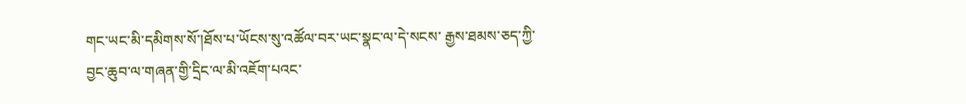གང་ཡང་མི་དམིགས་སོ་།ཐོས་པ་ཡོངས་སུ་འཚོལ་བར་ཡང་སྣང་ལ་དེ་སངས་ རྒྱས་ཐམས་ཅད་ཀྱི་བྱང་ཆུབ་ལ་གཞན་གྱི་དྲིང་ལ་མི་འཇོག་པའང་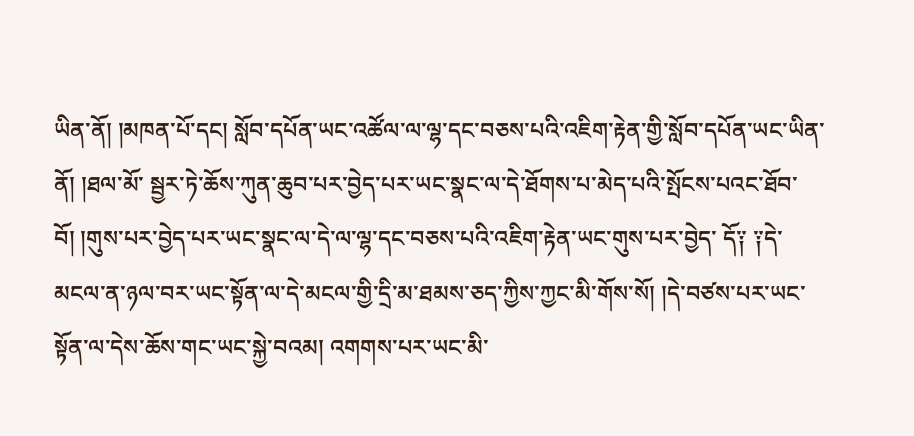ཡིན་ནོ། །མཁན་པོ་དང། སློབ་དཔོན་ཡང་འཚོལ་ལ་ལྷ་དང་བཅས་པའི་འཇིག་རྟེན་གྱི་སློབ་དཔོན་ཡང་ཡིན་ནོ། །ཐལ་མོ་ སྦྱར་ཏེ་ཆོས་ཀུན་ཆུབ་པར་བྱེད་པར་ཡང་སྣང་ལ་དེ་ཐོགས་པ་མེད་པའི་སྤོངས་པའང་ཐོབ་བོ། །གུས་པར་བྱེད་པར་ཡང་སྣང་ལ་དེ་ལ་ལྷ་དང་བཅས་པའི་འཇིག་རྟེན་ཡང་གུས་པར་བྱེད་ དོ༑ ༑དེ་མངལ་ན་ཉལ་བར་ཡང་སྟོན་ལ་དེ་མངལ་གྱི་དྲི་མ་ཐམས་ཅད་ཀྱིས་ཀྱང་མི་གོས་སོ། །དེ་བཙས་པར་ཡང་སྟོན་ལ་དེས་ཆོས་གང་ཡང་སྐྱེ་བའམ། འགགས་པར་ཡང་མི་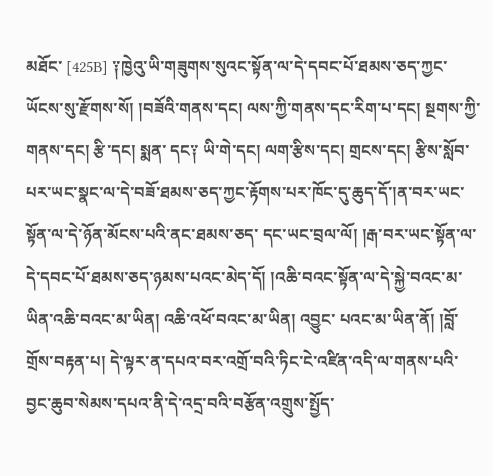མཐོང་ [425B] ༑ཁྱེའུ་ཡི་གཟུགས་སུའང་སྟོན་ལ་དེ་དབང་པོ་ཐམས་ཅད་ཀྱང་ཡོངས་སུ་རྫོགས་སོ། །བཟོའི་གནས་དང། ལས་ཀྱི་གནས་དང་རིག་པ་དང། སྔགས་ཀྱི་གནས་དང། རྩི་དང། སྨན་ དང༑ ཡི་གེ་དང། ལག་རྩིས་དང། གྲངས་དང། རྩིས་སློབ་པར་ཡང་སྣང་ལ་དེ་བཟོ་ཐམས་ཅད་ཀྱང་རྟོགས་པར་ཁོང་དུ་ཆུད་དོ་།ན་བར་ཡང་སྟོན་ལ་དེ་ཉོན་མོངས་པའི་ནང་ཐམས་ཅད་ དང་ཡང་བྲལ་ལོ། །རྒ་བར་ཡང་སྟོན་ལ་དེ་དབང་པོ་ཐམས་ཅད་ཉམས་པའང་མེད་དོ། །འཆི་བའང་སྟོན་ལ་དེ་སྐྱེ་བའང་མ་ཡིན་འཆི་བའང་མ་ཡིན། འཆི་འཕོ་བའང་མ་ཡིན། འབྱུང་ པའང་མ་ཡིན་ནོ། །བློ་གྲོས་བརྟན་པ། དེ་ལྟར་ན་དཔའ་བར་འགྲོ་བའི་ཏིང་ངེ་འཛིན་འདི་ལ་གནས་པའི་བྱང་ཆུབ་སེམས་དཔའ་ནི་དེ་འདྲ་བའི་བརྩོན་འགྲུས་སྤྱོད་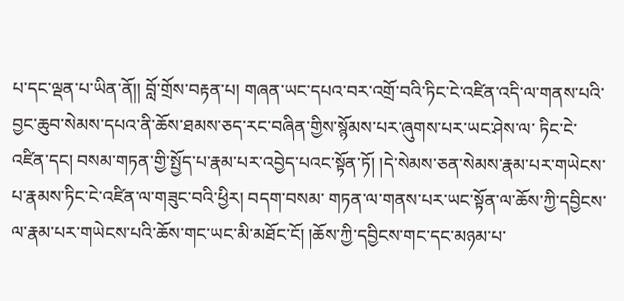པ་དང་ལྡན་པ་ཡིན་ནོ།། བློ་གྲོས་བརྟན་པ། གཞན་ཡང་དཔའ་བར་འགྲོ་བའི་ཏིང་ངེ་འཛིན་འདི་ལ་གནས་པའི་བྱང་ཆུབ་སེམས་དཔའ་ནི་ཆོས་ཐམས་ཅད་རང་བཞིན་གྱིས་སྙོམས་པར་ཞུགས་པར་ཡང་ཤེས་ལ་ ཏིང་ངེ་འཛིན་དང། བསམ་གཏན་གྱི་སྤྱོད་པ་རྣམ་པར་འབྱེད་པའང་སྟོན་ཏོ། །དེ་སེམས་ཅན་སེམས་རྣམ་པར་གཡེངས་པ་རྣམས་ཏིང་ངེ་འཛིན་ལ་གཟུང་བའི་ཕྱིར། བདག་བསམ་ གཏན་ལ་གནས་པར་ཡང་སྟོན་ལ་ཆོས་ཀྱི་དབྱིངས་ལ་རྣམ་པར་གཡེངས་པའི་ཆོས་གང་ཡང་མི་མཐོང་ངོ། །ཆོས་ཀྱི་དབྱིངས་གང་དང་མཉམ་པ་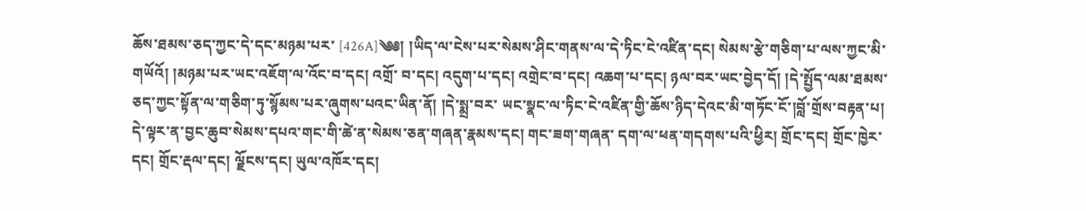ཆོས་ཐམས་ཅད་ཀྱང་དེ་དང་མཉམ་པར་ [426A]༄༅། །ཡིད་ལ་ངེས་པར་སེམས་ཤིང་གནས་ལ་དེ་ཏིང་ངེ་འཛིན་དང། སེམས་རྩེ་གཅིག་པ་ལས་ཀྱང་མི་གཡོའོ། །མཉམ་པར་ཡང་འཇོག་ལ་འོང་བ་དང། འགྲོ་ བ་དང། འདུག་པ་དང། འགྲེང་བ་དང། འཆག་པ་དང། ཉལ་བར་ཡང་བྱེད་དོ། །དེ་སྤྱོད་ལམ་ཐམས་ཅད་ཀྱང་སྟོན་ལ་གཅིག་ཏུ་སྙོམས་པར་ཞུགས་པའང་ཡིན་ནོ། །དེ་སྨྲ་བར་ ཡང་སྣང་ལ་ཏིང་ངེ་འཛིན་གྱི་ཆོས་ཉིད་དེའང་མི་གཏོང་ངོ་།བློ་གྲོས་བརྟན་པ། དེ་ལྟར་ན་བྱང་ཆུབ་སེམས་དཔའ་གང་གི་ཚེ་ན་སེམས་ཅན་གཞན་རྣམས་དང། གང་ཟག་གཞན་ དག་ལ་ཕན་གདགས་པའི་ཕྱིར། གྲོང་དང། གྲོང་ཁྱེར་དང། གྲོང་རྡལ་དང། ལྗོངས་དང། ཡུལ་འཁོར་དང།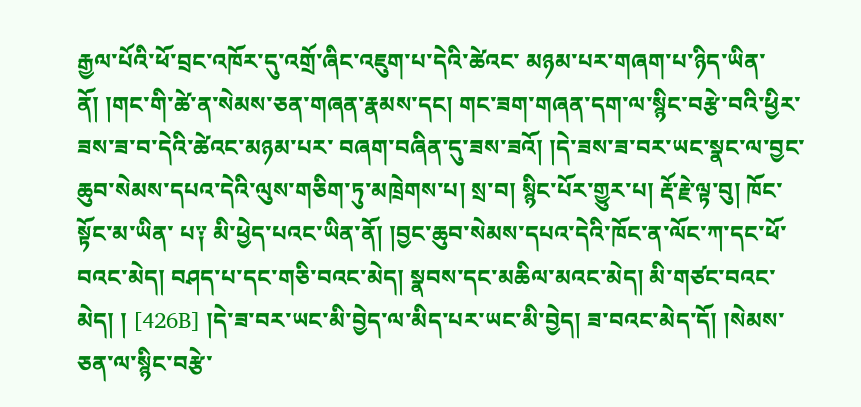རྒྱལ་པོའི་ཕོ་བྲང་འཁོར་དུ་འགྲོ་ཞིང་འཇུག་པ་དེའི་ཚེའང་ མཉམ་པར་གཞག་པ་ཉིད་ཡིན་ནོ། །གང་གི་ཚེ་ན་སེམས་ཅན་གཞན་རྣམས་དང། གང་ཟག་གཞན་དག་ལ་སྙིང་བརྩེ་བའི་ཕྱིར་ཟས་ཟ་བ་དེའི་ཚེའང་མཉམ་པར་ བཞག་བཞིན་དུ་ཟས་ཟའོ། །དེ་ཟས་ཟ་བར་ཡང་སྣང་ལ་བྱང་ཆུབ་སེམས་དཔའ་དེའི་ལུས་གཅིག་ཏུ་མཁྲེགས་པ། སྲ་བ། སྙིང་པོར་གྱུར་པ། རྡོ་རྗེ་ལྟ་བུ། ཁོང་སྟོང་མ་ཡིན་ པ༑ མི་ཕྱེད་པའང་ཡིན་ནོ། །བྱང་ཆུབ་སེམས་དཔའ་དེའི་ཁོང་ན་ལོང་ཀ་དང་ཕོ་བའང་མེད། བཤད་པ་དང་གཅི་བའང་མེད། སྣབས་དང་མཆིལ་མའང་མེད། མི་གཙང་བའང་མེད། ། [426B] །དེ་ཟ་བར་ཡང་མི་བྱེད་ལ་མིད་པར་ཡང་མི་བྱེད། ཟ་བའང་མེད་དོ། །སེམས་ཅན་ལ་སྙིང་བརྩེ་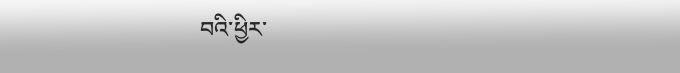བའི་ཕྱིར་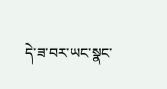དེ་ཟ་བར་ཡང་སྣང་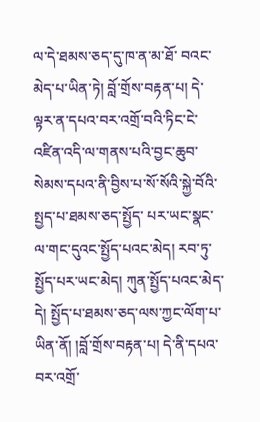ལ་དེ་ཐམས་ཅད་དུ་ཁ་ན་མ་ཐོ་ བའང་མེད་པ་ཡིན་ཏེ། བློ་གྲོས་བརྟན་པ། དེ་ལྟར་ན་དཔའ་བར་འགྲོ་བའི་ཏིང་ངེ་འཛིན་འདི་ལ་གནས་པའི་བྱང་ཆུབ་སེམས་དཔའ་ནི་བྱིས་པ་སོ་སོའི་སྐྱེ་བོའི་སྤྱད་པ་ཐམས་ཅད་སྤྱོད་ པར་ཡང་སྣང་ལ་གང་དུའང་སྤྱོད་པའང་མེད། རབ་ཏུ་སྤྱོད་པར་ཡང་མེད། ཀུན་སྤྱོད་པའང་མེད་དེ། སྤྱོད་པ་ཐམས་ཅད་ལས་ཀྱང་ལོག་པ་ཡིན་ནོ། །བློ་གྲོས་བརྟན་པ། དེ་ནི་དཔའ་ བར་འགྲོ་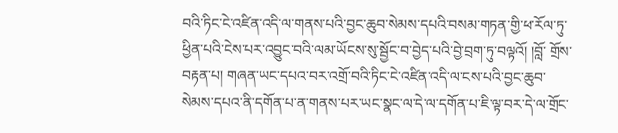བའི་ཏིང་ངེ་འཛིན་འདི་ལ་གནས་པའི་བྱང་ཆུབ་སེམས་དཔའི་བསམ་གཏན་གྱི་ཕ་རོལ་ཏུ་ཕྱིན་པའི་ངེས་པར་འབྱུང་བའི་ལམ་ཡོངས་སུ་སྦྱོང་བ་བྱེད་པའི་བྱེ་བྲག་ཏུ་བལྟའོ། །བློ་ གྲོས་བརྟན་པ། གཞན་ཡང་དཔའ་བར་འགྲོ་བའི་ཏིང་ངེ་འཛིན་འདི་ལ་ངས་པའི་བྱང་ཆུབ་སེམས་དཔའ་ནི་དགོན་པ་ན་གནས་པར་ཡང་སྣང་ལ་དེ་ལ་དགོན་པ་ཇི་ལྟ་བར་དེ་ལ་གྲོང་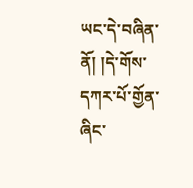ཡང་དེ་བཞིན་ནོ། །དེ་གོས་དཀར་པོ་གྱོན་ཞིང་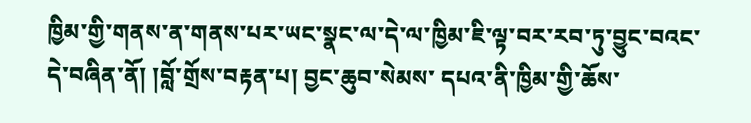ཁྱིམ་གྱི་གནས་ན་གནས་པར་ཡང་སྣང་ལ་དེ་ལ་ཁྱིམ་ཇི་ལྟ་བར་རབ་ཏུ་བྱུང་བའང་དེ་བཞིན་ནོ། །བློ་གྲོས་བརྟན་པ། བྱང་ཆུབ་སེམས་ དཔའ་ནི་ཁྱིམ་གྱི་ཆོས་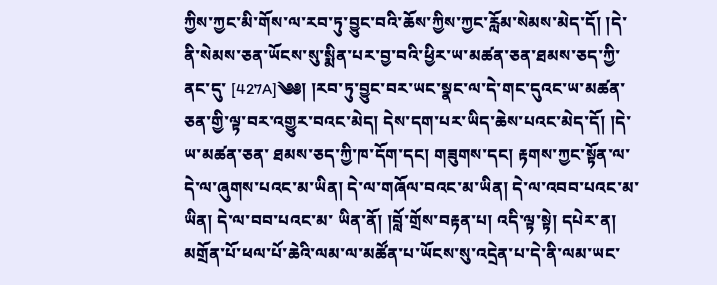ཀྱིས་ཀྱང་མི་གོས་ལ་རབ་ཏུ་བྱུང་བའི་ཆོས་ཀྱིས་ཀྱང་རློམ་སེམས་མེད་དོ། །དེ་ནི་སེམས་ཅན་ཡོངས་སུ་སྨིན་པར་བྱ་བའི་ཕྱིར་ཡ་མཚན་ཅན་ཐམས་ཅད་ཀྱི་ནང་དུ་ [427A]༄༅། །རབ་ཏུ་བྱུང་བར་ཡང་སྣང་ལ་དེ་གང་དུའང་ཡ་མཚན་ཅན་གྱི་ལྟ་བར་འགྱུར་བའང་མེད། དེས་དག་པར་ཡིད་ཆེས་པའང་མེད་དོ། །དེ་ཡ་མཚན་ཅན་ ཐམས་ཅད་ཀྱི་ཁ་དོག་དང། གཟུགས་དང། རྟགས་ཀྱང་སྟོན་ལ་དེ་ལ་ཞུགས་པའང་མ་ཡིན། དེ་ལ་གཞོལ་བའང་མ་ཡིན། དེ་ལ་འབབ་པའང་མ་ཡིན། དེ་ལ་བབ་པའང་མ་ ཡིན་ནོ། །བློ་གྲོས་བརྟན་པ། འདི་ལྟ་སྟེ། དཔེར་ན། མགྲོན་པོ་ཕལ་པོ་ཆེའི་ལམ་ལ་མཚོན་པ་ཡོངས་སུ་འདྲེན་པ་དེ་ནི་ལམ་ཡང་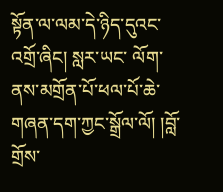སྟོན་ལ་ལམ་དེ་ཉིད་དུའང་འགྲོ་ཞིང། སླར་ཡང་ ལོག་ནས་མགྲོན་པོ་ཕལ་པོ་ཆེ་གཞན་དག་ཀྱང་སྒྲོལ་ལོ། །བློ་གྲོས་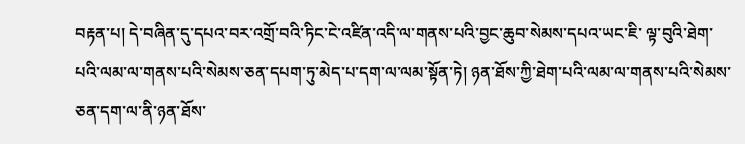བརྟན་པ། དེ་བཞིན་དུ་དཔའ་བར་འགྲོ་བའི་ཏིང་ངེ་འཛིན་འདི་ལ་གནས་པའི་བྱང་ཆུབ་སེམས་དཔའ་ཡང་ཇི་ ལྟ་བུའི་ཐེག་པའི་ལམ་ལ་གནས་པའི་སེམས་ཅན་དཔག་ཏུ་མེད་པ་དག་ལ་ལམ་སྟོན་ཏེ། ཉན་ཐོས་ཀྱི་ཐེག་པའི་ལམ་ལ་གནས་པའི་སེམས་ཅན་དག་ལ་ནི་ཉན་ཐོས་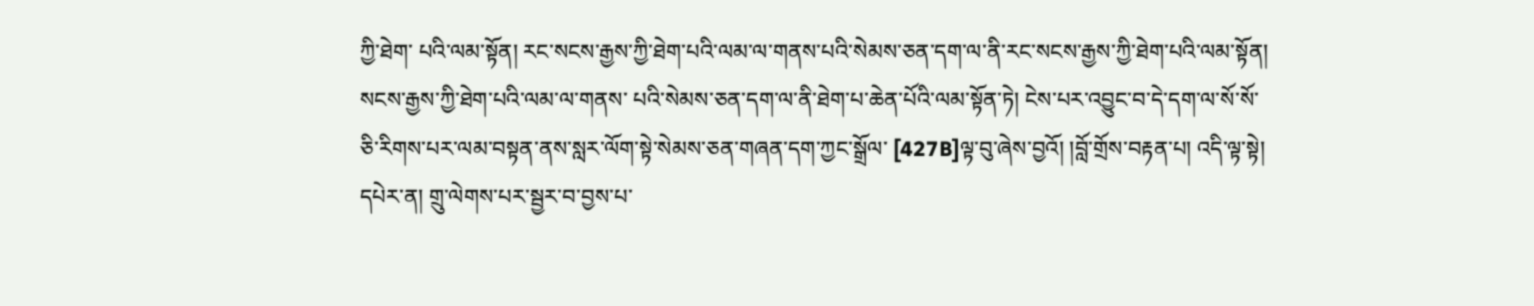ཀྱི་ཐེག་ པའི་ལམ་སྟོན། རང་སངས་རྒྱས་ཀྱི་ཐེག་པའི་ལམ་ལ་གནས་པའི་སེམས་ཅན་དག་ལ་ནི་རང་སངས་རྒྱས་ཀྱི་ཐེག་པའི་ལམ་སྟོན། སངས་རྒྱས་ཀྱི་ཐེག་པའི་ལམ་ལ་གནས་ པའི་སེམས་ཅན་དག་ལ་ནི་ཐེག་པ་ཆེན་པོའི་ལམ་སྟོན་ཏེ། ངེས་པར་འབྱུང་བ་དེ་དག་ལ་སོ་སོ་ཅི་རིགས་པར་ལམ་བསྟན་ནས་སླར་ལོག་སྟེ་སེམས་ཅན་གཞན་དག་ཀྱང་སྒྲོལ་ [427B]ལྟ་བུ་ཞེས་བྱའོ། །བློ་གྲོས་བརྟན་པ། འདི་ལྟ་སྟེ། དཔེར་ན། གྲུ་ལེགས་པར་སྦྱར་བ་བྱས་པ་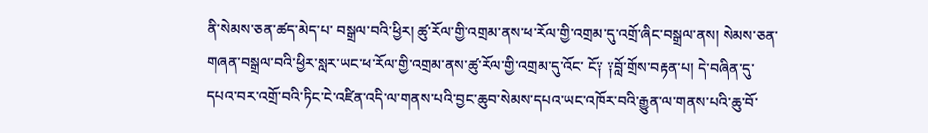ནི་སེམས་ཅན་ཚད་མེད་པ་ བསྒྲལ་བའི་ཕྱིར། ཚུ་རོལ་གྱི་འགྲམ་ནས་ཕ་རོལ་གྱི་འགྲམ་དུ་འགྲོ་ཞིང་བསྒྲལ་ནས། སེམས་ཅན་གཞན་བསྒྲལ་བའི་ཕྱིར་སླར་ཡང་ཕ་རོལ་གྱི་འགྲམ་ནས་ཚུ་རོལ་གྱི་འགྲམ་དུ་འོང་ ངོ༑ ༑བློ་གྲོས་བརྟན་པ། དེ་བཞིན་དུ་དཔའ་བར་འགྲོ་བའི་ཏིང་ངེ་འཛིན་འདི་ལ་གནས་པའི་བྱང་ཆུབ་སེམས་དཔའ་ཡང་འཁོར་བའི་རྒྱུན་ལ་གནས་པའི་ཆུ་བོ་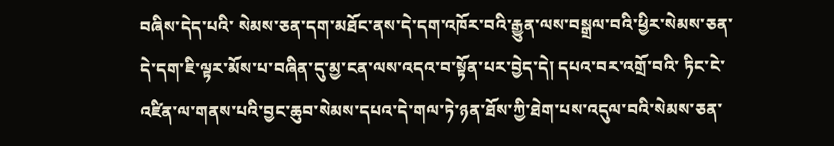བཞིས་དེད་པའི་ སེམས་ཅན་དག་མཐོང་ནས་དེ་དག་འཁོར་བའི་རྒྱུན་ལས་བསྒྲལ་བའི་ཕྱིར་སེམས་ཅན་དེ་དག་ཇི་ལྟར་མོས་པ་བཞིན་དུ་མྱ་ངན་ལས་འདའ་བ་སྟོན་པར་བྱེད་དེ། དཔའ་བར་འགྲོ་བའི་ ཏིང་ངེ་འཛིན་ལ་གནས་པའི་བྱང་ཆུབ་སེམས་དཔའ་དེ་གལ་ཏེ་ཉན་ཐོས་ཀྱི་ཐེག་པས་འདུལ་བའི་སེམས་ཅན་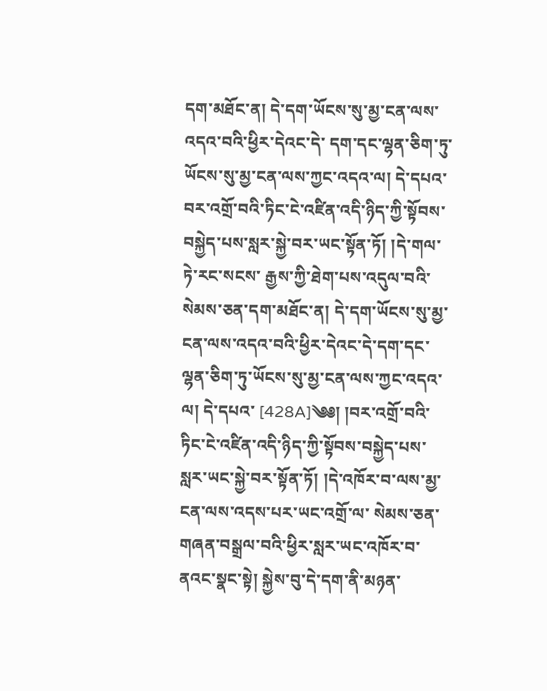དག་མཐོང་ན། དེ་དག་ཡོངས་སུ་མྱ་ངན་ལས་འདའ་བའི་ཕྱིར་དེའང་དེ་ དག་དང་ལྷན་ཅིག་ཏུ་ཡོངས་སུ་མྱ་ངན་ལས་ཀྱང་འདའ་ལ། དེ་དཔའ་བར་འགྲོ་བའི་ཏིང་ངེ་འཛིན་འདི་ཉིད་ཀྱི་སྟོབས་བསྐྱེད་པས་སླར་སྐྱེ་བར་ཡང་སྟོན་ཏོ། །དེ་གལ་ཏེ་རང་སངས་ རྒྱས་ཀྱི་ཐེག་པས་འདུལ་བའི་སེམས་ཅན་དག་མཐོང་ན། དེ་དག་ཡོངས་སུ་མྱ་ངན་ལས་འདའ་བའི་ཕྱིར་དེའང་དེ་དག་དང་ལྷན་ཅིག་ཏུ་ཡོངས་སུ་མྱ་ངན་ལས་ཀྱང་འདའ་ལ། དེ་དཔའ་ [428A]༄༅། །བར་འགྲོ་བའི་ཏིང་ངེ་འཛིན་འདི་ཉིད་ཀྱི་སྟོབས་བསྐྱེད་པས་སླར་ཡང་སྐྱེ་བར་སྟོན་ཏོ། །དེ་འཁོར་བ་ལས་མྱ་ངན་ལས་འདས་པར་ཡང་འགྲོ་ལ་ སེམས་ཅན་གཞན་བསྒྲལ་བའི་ཕྱིར་སླར་ཡང་འཁོར་བ་ནའང་སྣང་སྟེ། སྐྱེས་བུ་དེ་དག་ནི་མཉན་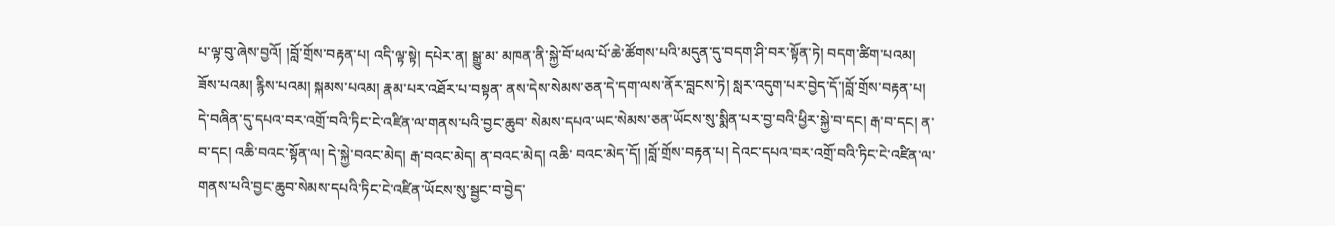པ་ལྟ་བུ་ཞེས་བྱའོ། །བློ་གྲོས་བརྟན་པ། འདི་ལྟ་སྟེ། དཔེར་ན། སྒྱུ་མ་ མཁན་ནི་སྐྱེ་བོ་ཕལ་པོ་ཆེ་ཚོགས་པའི་མདུན་དུ་བདག་ཤི་བར་སྟོན་ཏེ། བདག་ཚིག་པའམ། ཟོས་པའམ། རྙིས་པའམ། སྐམས་པའམ། རྣམ་པར་འཐོར་པ་བསྟན་ ནས་དེས་སེམས་ཅན་དེ་དག་ལས་ནོར་བླངས་ཏེ། སླར་འདུག་པར་བྱེད་དོ་།བློ་གྲོས་བརྟན་པ། དེ་བཞིན་དུ་དཔའ་བར་འགྲོ་བའི་ཏིང་ངེ་འཛིན་ལ་གནས་པའི་བྱང་ཆུབ་ སེམས་དཔའ་ཡང་སེམས་ཅན་ཡོངས་སུ་སྨིན་པར་བྱ་བའི་ཕྱིར་སྐྱེ་བ་དང། རྒ་བ་དང། ན་བ་དང། འཆི་བའང་སྟོན་ལ། དེ་སྐྱེ་བའང་མེད། རྒ་བའང་མེད། ན་བའང་མེད། འཆི་ བའང་མེད་དོ། །བློ་གྲོས་བརྟན་པ། དེའང་དཔའ་བར་འགྲོ་བའི་ཏིང་ངེ་འཛིན་ལ་གནས་པའི་བྱང་ཆུབ་སེམས་དཔའི་ཏིང་ངེ་འཛིན་ཡོངས་སུ་སྦྱང་བ་བྱེད་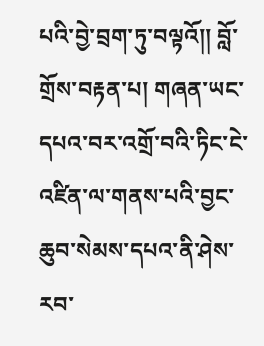པའི་བྱེ་བྲག་ཏུ་བལྟའོ།། བློ་གྲོས་བརྟན་པ། གཞན་ཡང་དཔའ་བར་འགྲོ་བའི་ཏིང་ངེ་འཛིན་ལ་གནས་པའི་བྱང་ཆུབ་སེམས་དཔའ་ནི་ཤེས་རབ་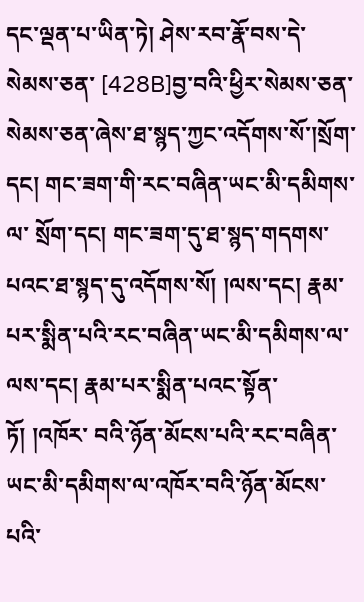དང་ལྡན་པ་ཡིན་ཏེ། ཤེས་རབ་རྣོ་བས་དེ་སེམས་ཅན་ [428B]བྱ་བའི་ཕྱིར་སེམས་ཅན་སེམས་ཅན་ཞེས་ཐ་སྙད་ཀྱང་འདོགས་སོ་།སྲོག་དང། གང་ཟག་གི་རང་བཞིན་ཡང་མི་དམིགས་ལ་ སྲོག་དང། གང་ཟག་དུ་ཐ་སྙད་གདགས་པའང་ཐ་སྙད་དུ་འདོགས་སོ། །ལས་དང། རྣམ་པར་སྨིན་པའི་རང་བཞིན་ཡང་མི་དམིགས་ལ་ལས་དང། རྣམ་པར་སྨིན་པའང་སྟོན་ཏོ། །འཁོར་ བའི་ཉོན་མོངས་པའི་རང་བཞིན་ཡང་མི་དམིགས་ལ་འཁོར་བའི་ཉོན་མོངས་པའི་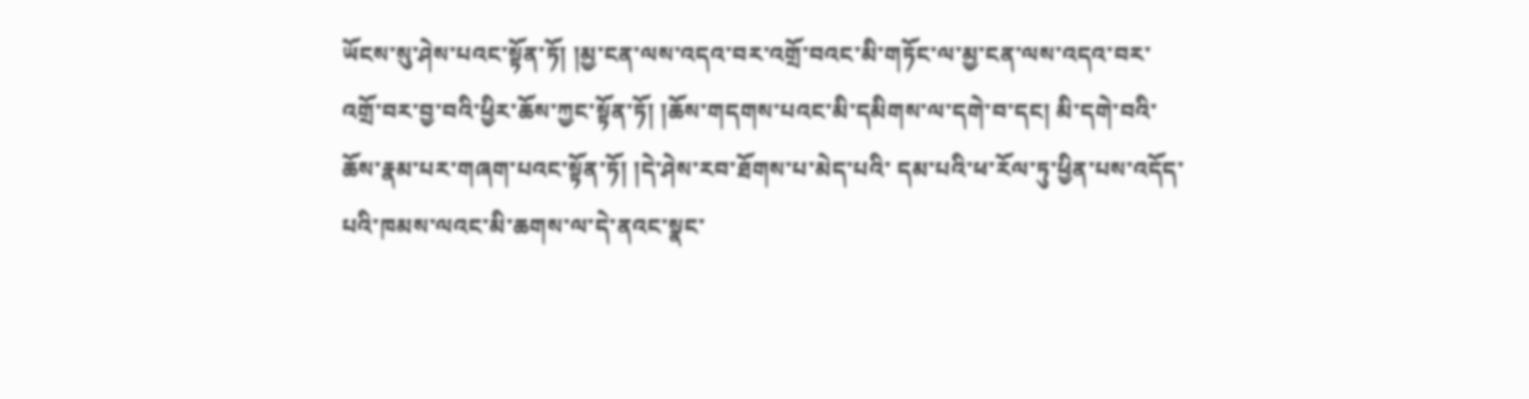ཡོངས་སུ་ཤེས་པའང་སྟོན་ཏོ། །མྱ་ངན་ལས་འདའ་བར་འགྲོ་བའང་མི་གཏོང་ལ་མྱ་ངན་ལས་འདའ་བར་ འགྲོ་བར་བྱ་བའི་ཕྱིར་ཆོས་ཀྱང་སྟོན་ཏོ། །ཆོས་གདགས་པའང་མི་དམིགས་ལ་དགེ་བ་དང། མི་དགེ་བའི་ཆོས་རྣམ་པར་གཞག་པའང་སྟོན་ཏོ། །དེ་ཤེས་རབ་ཐོགས་པ་མེད་པའི་ དམ་པའི་ཕ་རོལ་ཏུ་ཕྱིན་པས་འདོད་པའི་ཁམས་ལའང་མི་ཆགས་ལ་དེ་ནའང་སྣང་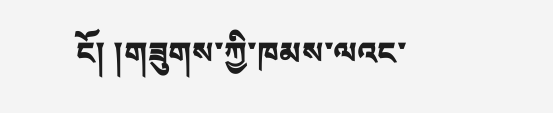ངོ། །གཟུགས་ཀྱི་ཁམས་ལའང་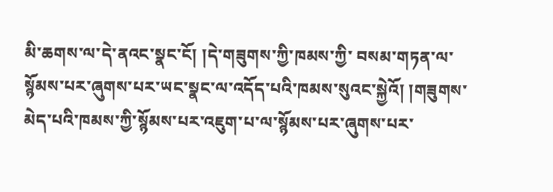མི་ཆགས་ལ་དེ་ནའང་སྣང་ངོ། །དེ་གཟུགས་ཀྱི་ཁམས་ཀྱི་ བསམ་གཏན་ལ་སྙོམས་པར་ཞུགས་པར་ཡང་སྣང་ལ་འདོད་པའི་ཁམས་སུའང་སྐྱེའོ། །གཟུགས་མེད་པའི་ཁམས་ཀྱི་སྙོམས་པར་འཇུག་པ་ལ་སྙོམས་པར་ཞུགས་པར་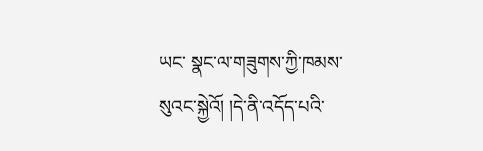ཡང་ སྣང་ལ་གཟུགས་ཀྱི་ཁམས་སུའང་སྐྱེའོ། །དེ་ནི་འདོད་པའི་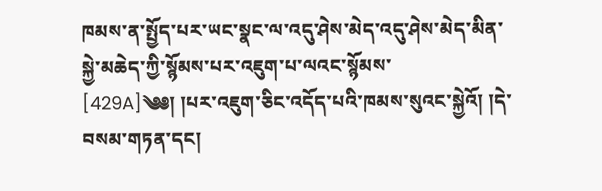ཁམས་ན་སྤྱོད་པར་ཡང་སྣང་ལ་འདུ་ཤེས་མེད་འདུ་ཤེས་མེད་མིན་སྐྱེ་མཆེད་ཀྱི་སྙོམས་པར་འཇུག་པ་ལའང་སྙོམས་ [429A]༄༅། །པར་འཇུག་ཅིང་འདོད་པའི་ཁམས་སུའང་སྐྱེའོ། །དེ་བསམ་གཏན་དང།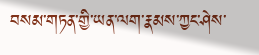བསམ་གཏན་གྱི་ཡན་ལག་རྣམས་ཀྱང་ཤེས་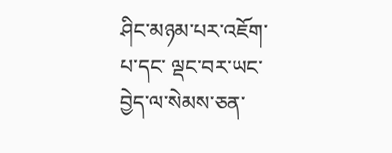ཤིང་མཉམ་པར་འཇོག་པ་དང་ ལྡང་བར་ཡང་བྱེད་ལ་སེམས་ཅན་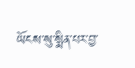ཡོངས་སུ་སྨིན་པར་བྱ་